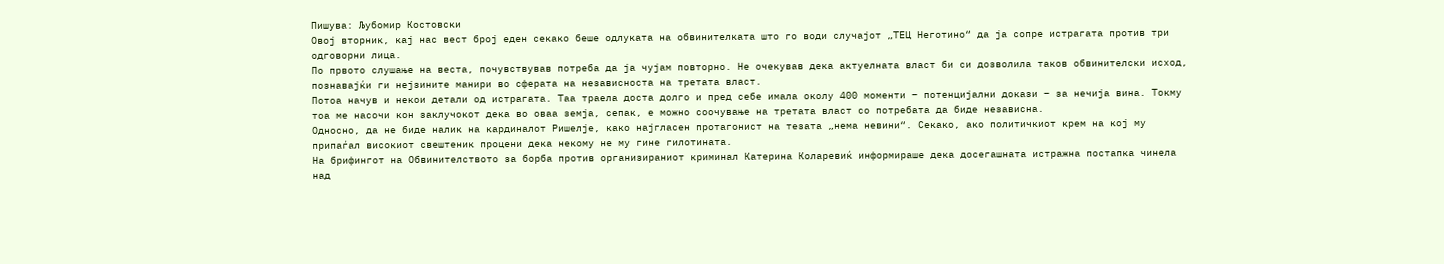Пишува: Љубомир Костовски
Овој вторник, кај нас вест број еден секако беше одлуката на обвинителката што го води случајот „ТЕЦ Неготино“ да ја сопре истрагата против три одговорни лица.
По првото слушање на веста, почувствував потреба да ја чујам повторно. Не очекував дека актуелната власт би си дозволила таков обвинителски исход, познавајќи ги нејзините манири во сферата на независноста на третата власт.
Потоа начув и некои детали од истрагата. Таа траела доста долго и пред себе имала околу 400 моменти – потенцијални докази – за нечија вина. Токму тоа ме насочи кон заклучокот дека во оваа земја, сепак, е можно соочување на третата власт со потребата да биде независна.
Односно, да не биде налик на кардиналот Ришелје, како најгласен протагонист на тезата „нема невини“. Секако, ако политичкиот крем на кој му припаѓал високиот свештеник процени дека некому не му гине гилотината.
На брифингот на Обвинителството за борба против организираниот криминал Катерина Коларевиќ информираше дека досегашната истражна постапка чинела над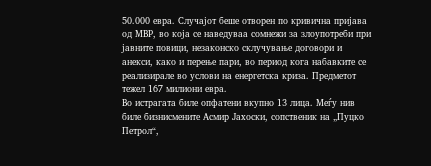50.000 евра. Случајот беше отворен по кривична пријава од МВР, во која се наведуваа сомнежи за злоупотреби при јавните повици, незаконско склучување договори и анекси, како и перење пари, во период кога набавките се реализирале во услови на енергетска криза. Предметот тежел 167 милиони евра.
Во истрагата биле опфатени вкупно 13 лица. Меѓу нив биле бизнисмените Асмир Јахоски, сопственик на „Пуцко Петрол“,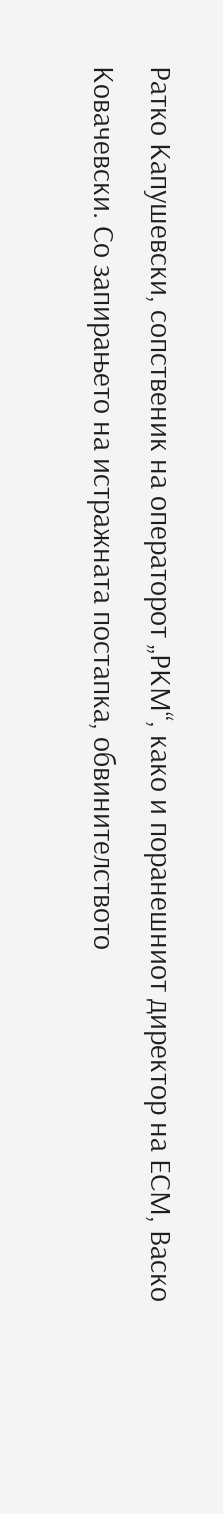Ратко Капушевски, сопственик на операторот „РКМ“, како и поранешниот директор на ЕСМ, Васко Ковачевски. Со запирањето на истражната постапка, обвинителството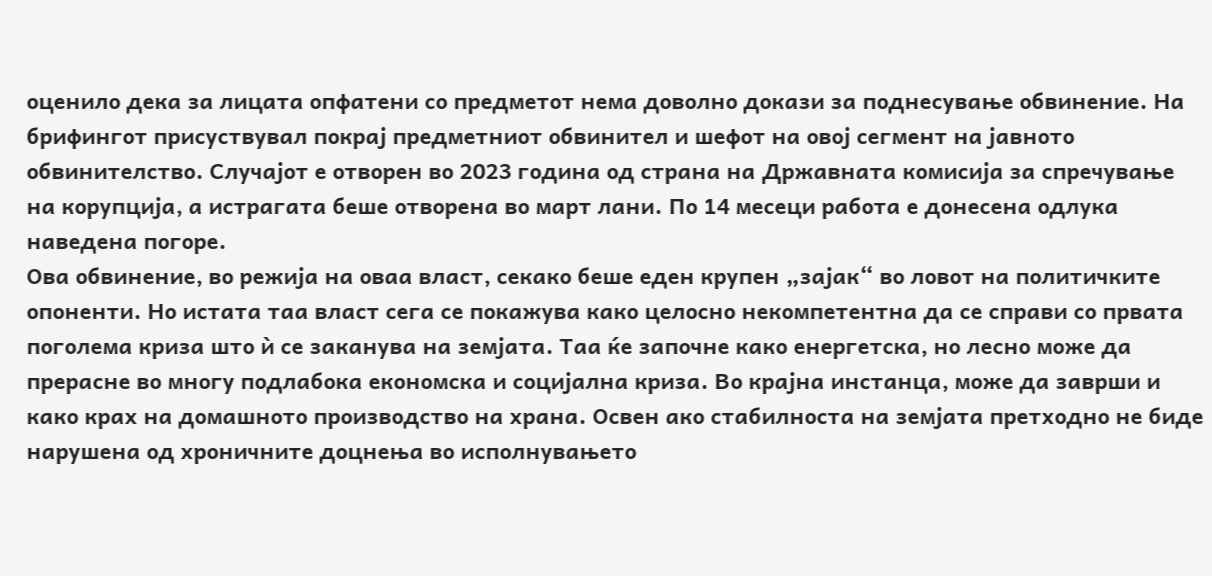оценило дека за лицата опфатени со предметот нема доволно докази за поднесување обвинение. На брифингот присуствувал покрај предметниот обвинител и шефот на овој сегмент на јавното обвинителство. Случајот е отворен во 2023 година од страна на Државната комисија за спречување на корупција, а истрагата беше отворена во март лани. По 14 месеци работа е донесена одлука наведена погоре.
Ова обвинение, во режија на оваа власт, секако беше еден крупен „зајак“ во ловот на политичките опоненти. Но истата таа власт сега се покажува како целосно некомпетентна да се справи со првата поголема криза што ѝ се заканува на земјата. Таа ќе започне како енергетска, но лесно може да прерасне во многу подлабока економска и социјална криза. Во крајна инстанца, може да заврши и како крах на домашното производство на храна. Освен ако стабилноста на земјата претходно не биде нарушена од хроничните доцнења во исполнувањето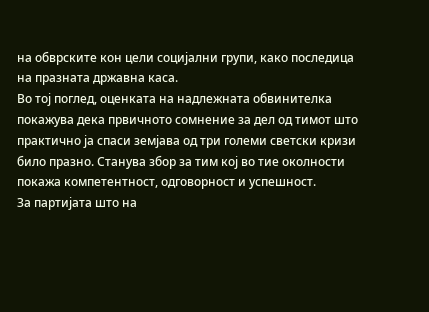на обврските кон цели социјални групи, како последица на празната државна каса.
Во тој поглед, оценката на надлежната обвинителка покажува дека првичното сомнение за дел од тимот што практично ја спаси земјава од три големи светски кризи било празно. Станува збор за тим кој во тие околности покажа компетентност, одговорност и успешност.
За партијата што на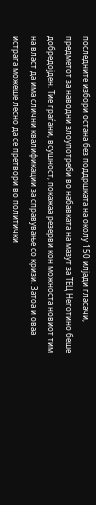последните избори остана без поддршката на околу 150 илјади гласачи, предметот за наводни злоупотреби во набавката на мазут за ТЕЦ Неготино беше добредојден. Тие граѓани, всушност, покажаа резерви кон можноста новиот тим на власт да има слични квалификации за справување со кризи. Затоа и оваа истрага можеше лесно да се претвори во политички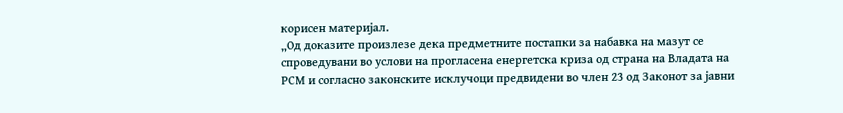корисен материјал.
„Од доказите произлезе дека предметните постапки за набавка на мазут се спроведувани во услови на прогласена енергетска криза од страна на Владата на РСМ и согласно законските исклучоци предвидени во член 23 од Законот за јавни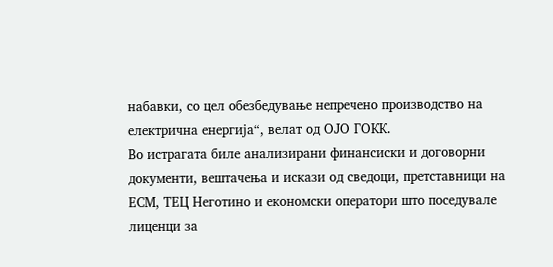набавки, со цел обезбедување непречено производство на електрична енергија“, велат од ОЈО ГОКК.
Во истрагата биле анализирани финансиски и договорни документи, вештачења и искази од сведоци, претставници на ЕСМ, ТЕЦ Неготино и економски оператори што поседувале лиценци за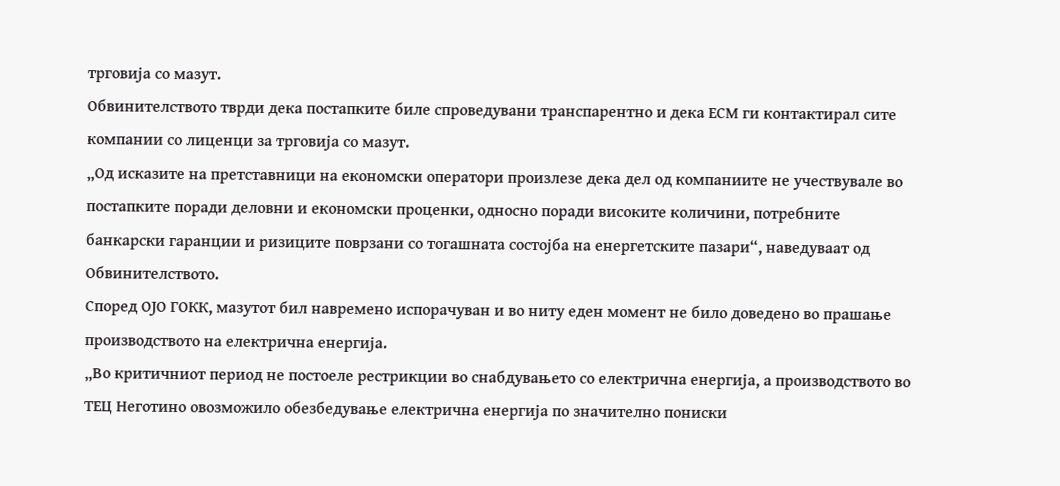трговија со мазут.
Обвинителството тврди дека постапките биле спроведувани транспарентно и дека ЕСМ ги контактирал сите компании со лиценци за трговија со мазут.
„Од исказите на претставници на економски оператори произлезе дека дел од компаниите не учествувале во постапките поради деловни и економски проценки, односно поради високите количини, потребните банкарски гаранции и ризиците поврзани со тогашната состојба на енергетските пазари“, наведуваат од Обвинителството.
Според ОЈО ГОКК, мазутот бил навремено испорачуван и во ниту еден момент не било доведено во прашање производството на електрична енергија.
„Во критичниот период не постоеле рестрикции во снабдувањето со електрична енергија, а производството во ТЕЦ Неготино овозможило обезбедување електрична енергија по значително пониски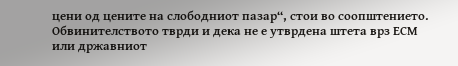цени од цените на слободниот пазар“, стои во соопштението.
Обвинителството тврди и дека не е утврдена штета врз ЕСМ или државниот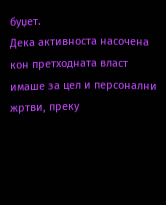буџет.
Дека активноста насочена кон претходната власт имаше за цел и персонални жртви, преку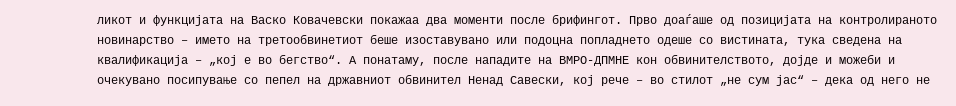ликот и функцијата на Васко Ковачевски покажаа два моменти после брифингот. Прво доаѓаше од позицијата на контролираното новинарство – името на третообвинетиот беше изоставувано или подоцна попладнето одеше со вистината, тука сведена на квалификација – „кој е во бегство“. А понатаму, после нападите на ВМРО-ДПМНЕ кон обвинителството, дојде и можеби и очекувано посипување со пепел на државниот обвинител Ненад Савески, кој рече – во стилот „не сум јас“ – дека од него не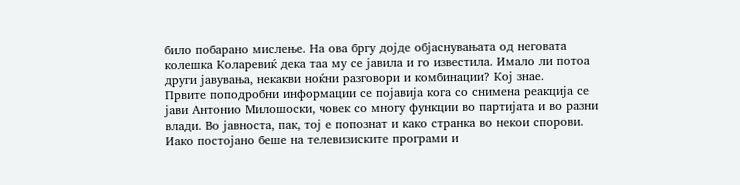било побарано мислење. На ова бргу дојде објаснувањата од неговата колешка Коларевиќ дека таа му се јавила и го известила. Имало ли потоа други јавувања, некакви ноќни разговори и комбинации? Кој знае.
Првите поподробни информации се појавија кога со снимена реакција се јави Антонио Милошоски, човек со многу функции во партијата и во разни влади. Во јавноста, пак, тој е попознат и како странка во некои спорови. Иако постојано беше на телевизиските програми и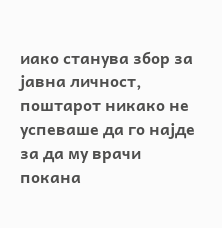иако станува збор за јавна личност, поштарот никако не успеваше да го најде за да му врачи покана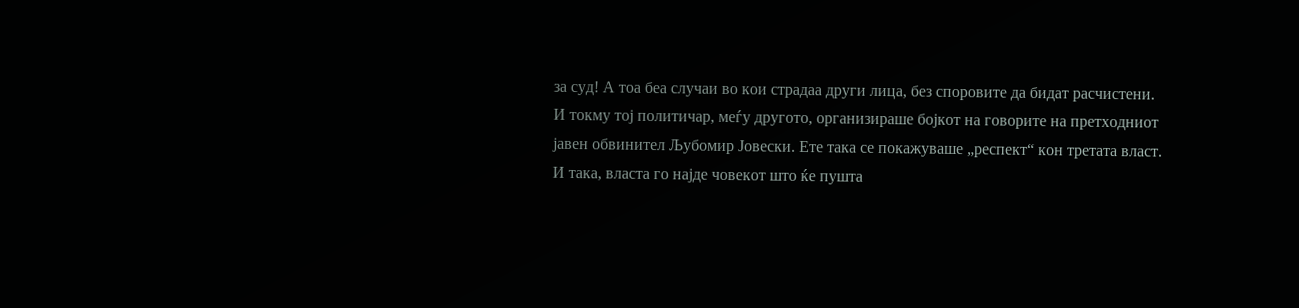за суд! А тоа беа случаи во кои страдаа други лица, без споровите да бидат расчистени.
И токму тој политичар, меѓу другото, организираше бојкот на говорите на претходниот јавен обвинител Љубомир Јовески. Ете така се покажуваше „респект“ кон третата власт.
И така, власта го најде човекот што ќе пушта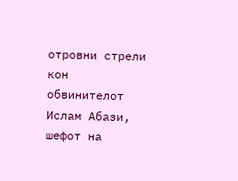отровни стрели кон обвинителот Ислам Абази, шефот на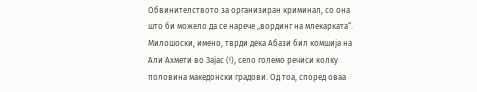Обвинителството за организиран криминал, со она што би можело да се нарече „вординг на млекарката“. Милошоски, имено, тврди дека Абази бил комшија на Али Ахмети во Зајас (!), село големо речиси колку половина македонски градови. Од тоа, според оваа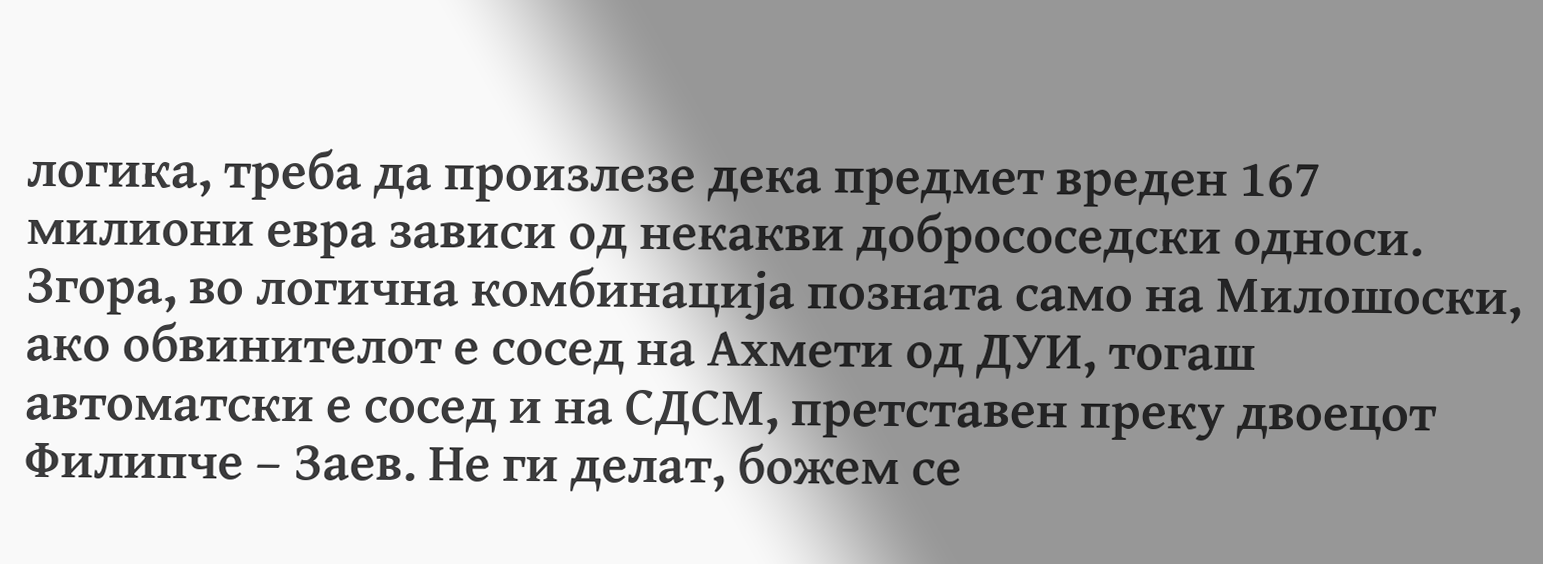логика, треба да произлезе дека предмет вреден 167 милиони евра зависи од некакви добрососедски односи.
Згора, во логична комбинација позната само на Милошоски, ако обвинителот е сосед на Ахмети од ДУИ, тогаш автоматски е сосед и на СДСМ, претставен преку двоецот Филипче – Заев. Не ги делат, божем се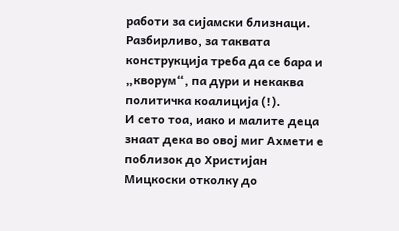работи за сијамски близнаци. Разбирливо, за таквата конструкција треба да се бара и „кворум“, па дури и некаква политичка коалиција (!).
И сето тоа, иако и малите деца знаат дека во овој миг Ахмети е поблизок до Христијан Мицкоски отколку до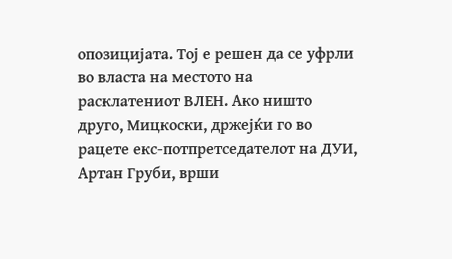опозицијата. Тој е решен да се уфрли во власта на местото на расклатениот ВЛЕН. Ако ништо друго, Мицкоски, држејќи го во рацете екс-потпретседателот на ДУИ, Артан Груби, врши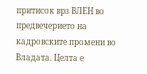притисок врз ВЛЕН во предвечерието на кадровските промени во Владата. Целта е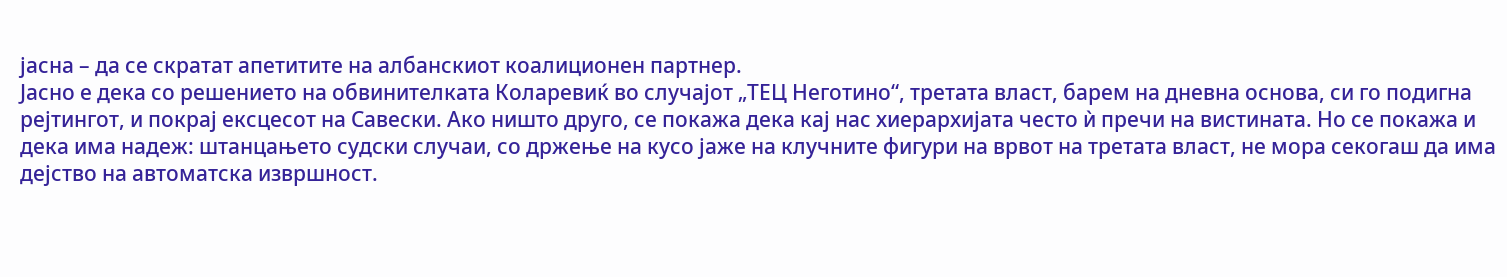јасна – да се скратат апетитите на албанскиот коалиционен партнер.
Јасно е дека со решението на обвинителката Коларевиќ во случајот „ТЕЦ Неготино“, третата власт, барем на дневна основа, си го подигна рејтингот, и покрај ексцесот на Савески. Ако ништо друго, се покажа дека кај нас хиерархијата често ѝ пречи на вистината. Но се покажа и дека има надеж: штанцањето судски случаи, со држење на кусо јаже на клучните фигури на врвот на третата власт, не мора секогаш да има дејство на автоматска извршност.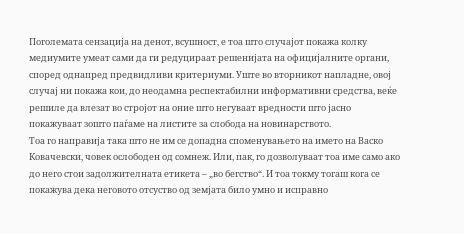Поголемата сензација на денот, всушност, е тоа што случајот покажа колку медиумите умеат сами да ги редуцираат решенијата на официјалните органи, според однапред предвидливи критериуми. Уште во вторникот напладне, овој случај ни покажа кои, до неодамна респектабилни информативни средства, веќе решиле да влезат во стројот на оние што негуваат вредности што јасно покажуваат зошто паѓаме на листите за слобода на новинарството.
Тоа го направија така што не им се допадна споменувањето на името на Васко Ковачевски, човек ослободен од сомнеж. Или, пак, го дозволуваат тоа име само ако до него стои задолжителната етикета – „во бегство“. И тоа токму тогаш кога се покажува дека неговото отсуство од земјата било умно и исправно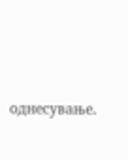однесување.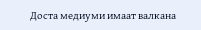Доста медиуми имаат валкана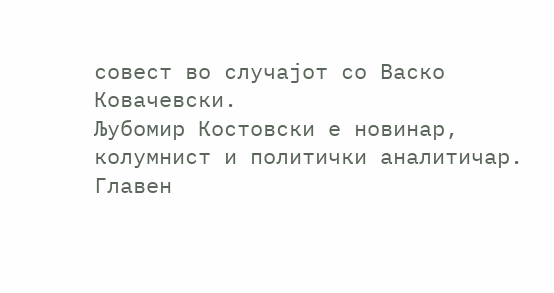совест во случајот со Васко Ковачевски.
Љубомир Костовски е новинар, колумнист и политички аналитичар. Главен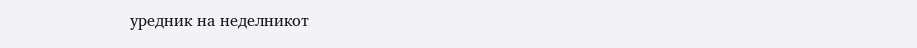уредник на неделникот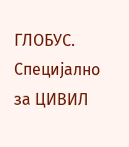ГЛОБУС.
Специјално за ЦИВИЛ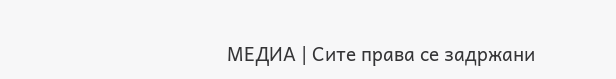МЕДИА | Сите права се задржани